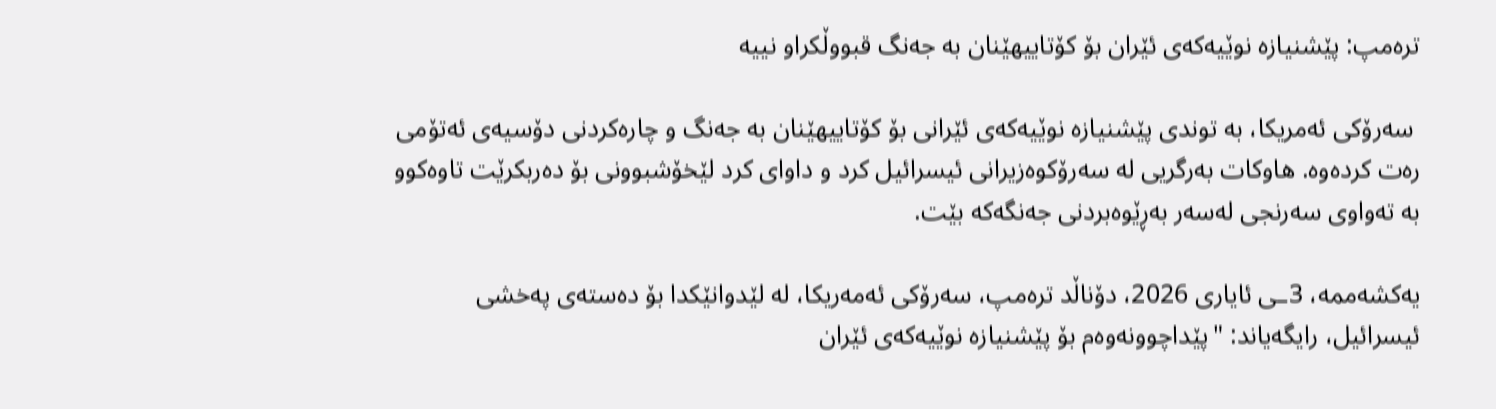ترەمپ: پێشنیازە نوێیەکەی ئێران بۆ کۆتاییهێنان بە جەنگ قبووڵکراو نییە

 سەرۆکی ئەمریکا، بە توندی پێشنیازە نوێیەکەی ئێرانی بۆ کۆتاییهێنان بە جەنگ و چارەکردنی دۆسیەی ئەتۆمی رەت کردەوە. هاوکات بەرگریی لە سەرۆکوەزیرانی ئیسرائیل کرد و داوای کرد لێخۆشبوونی بۆ دەربکرێت تاوەکوو بە تەواوی سەرنجی لەسەر بەڕێوەبردنی جەنگەکە بێت.

یەکشەممە، 3ـی ئایاری 2026، دۆناڵد ترەمپ، سەرۆکی ئەمەریکا، لە لێدوانێکدا بۆ دەستەی پەخشی ئیسرائیل، رایگەیاند: "پێداچوونەوەم بۆ پێشنیازە نوێیەکەی ئێران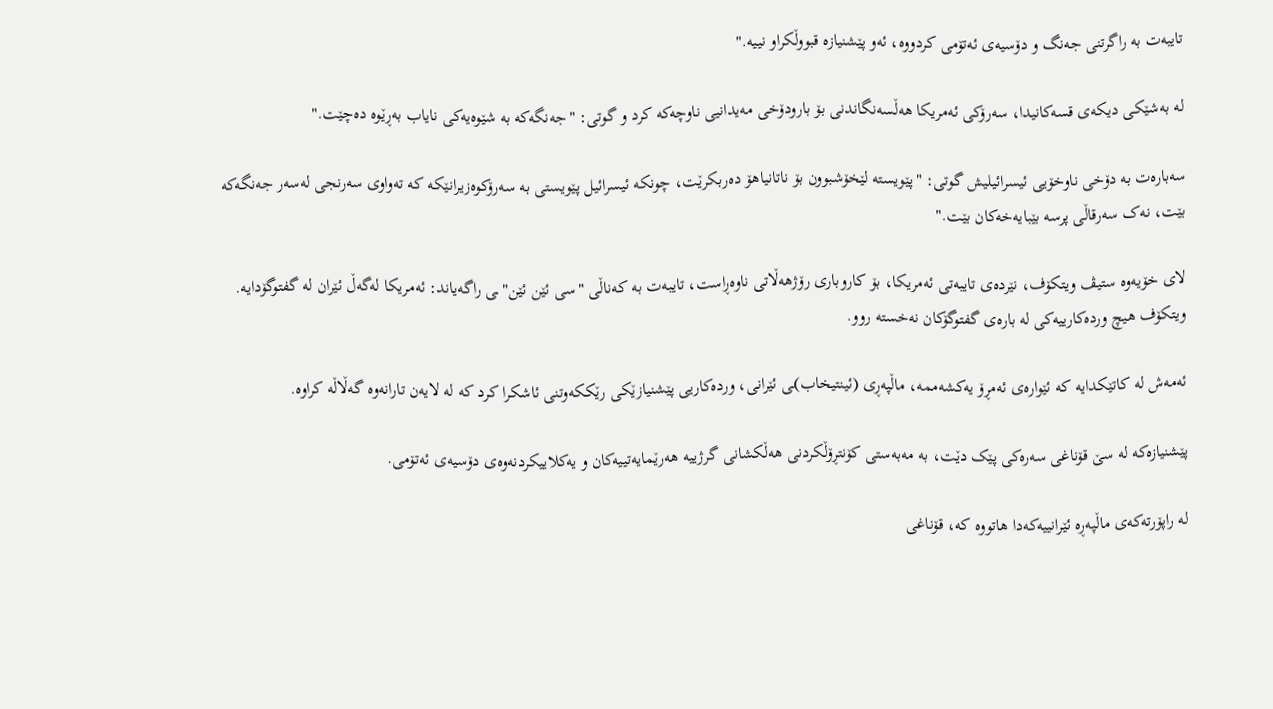تایبەت بە راگرتنی جەنگ و دۆسیەی ئەتۆمی کردووە، ئەو پێشنیازە قبووڵکراو نییە."

لە بەشێکی دیکەی قسەکانیدا، سەرۆکی ئەمریکا هەڵسەنگاندنی بۆ بارودۆخی مەیدانیی ناوچەکە کرد و گوتی: "جەنگەکە بە شێوەیەکی نایاب بەڕێوە دەچێت."

سەبارەت بە دۆخی ناوخۆیی ئیسرائیلیش گوتی: "پێویستە لێخۆشبوون بۆ ناتانیاهۆ دەربکرێت، چونکە ئیسرائیل پێویستی بە سەرۆکوەزیرانێکە کە تەواوی سەرنجی لەسەر جەنگەکە بێت، نەک سەرقاڵی پرسە بێبایەخەکان بێت."

لای خۆیەوە ستیڤ ویتکۆف، نێردەی تایبەتی ئەمریکا، بۆ کاروباری رۆژهەڵاتی ناوەڕاست، تایبەت بە کەناڵی "سی ئێن ئێن"ـی راگەیاند: ئەمریکا لەگەڵ ئێران لە گفتوگۆدایە. ویتکۆف هیچ وردەکارییەکی لە بارەی گفتوگۆکان نەخستە روو.

ئەمەش لە کاتێکدایە کە ئێوارەی ئەمڕۆ یەکشەممە، ماڵپەڕی (ئینتیخاب)ـی ئێرانی، وردەکاریی پێشنیازێکی رێککەوتنی ئاشکرا کرد کە لە لایەن تارانەوە گەڵاڵە کراوە.

پێشنیازەکە لە سێ قۆناغی سەرەکی پێک دێت، بە مەبەستی کۆنتڕۆڵکردنی هەڵکشانی گرژییە هەرێمایەتییەکان و یەکلاییکردنەوەی دۆسیەی ئەتۆمی.

لە راپۆرتەکەی ماڵپەڕە ئێرانییەکەدا هاتووە کە، قۆناغی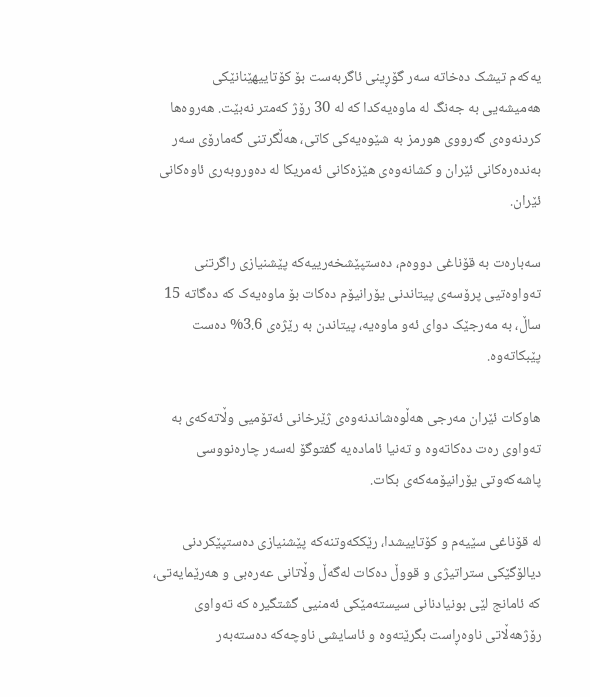یەکەم تیشک دەخاتە سەر گۆڕینی ئاگربەست بۆ کۆتاییهێنانێکی هەمیشەیی بە جەنگ لە ماوەیەکدا کە لە 30 رۆژ کەمتر نەبێت. هەروەها کردنەوەی گەرووی هورمز بە شێوەیەکی کاتی، هەڵگرتنی گەمارۆی سەر بەندەرەکانی ئێران و کشانەوەی هێزەکانی ئەمریکا لە دەوروبەری ئاوەکانی ئێران.

سەبارەت بە قۆناغی دووەم، دەستپێشخەرییەکە پێشنیازی راگرتنی تەواوەتیی پرۆسەی پیتاندنی یۆرانیۆم دەکات بۆ ماوەیەک کە دەگاتە 15 ساڵ، بە مەرجێک دوای ئەو ماوەیە، پیتاندن بە رێژەی 3.6% دەست پێبکاتەوە.

هاوکات ئێران مەرجی هەڵوەشاندنەوەی ژێرخانی ئەتۆمیی وڵاتەکەی بە تەواوی رەت دەکاتەوە و تەنیا ئامادەیە گفتوگۆ لەسەر چارەنووسی پاشەکەوتی یۆرانیۆمەکەی بکات.

لە قۆناغی سێیەم و کۆتاییشدا، رێککەوتنەکە پێشنیازی دەستپێکردنی دیالۆگێکی ستراتیژی و قووڵ دەکات لەگەڵ وڵاتانی عەرەبی و هەرێمایەتی، کە ئامانج لێی بونیادنانی سیستەمێکی ئەمنیی گشتگیرە کە تەواوی رۆژهەڵاتی ناوەڕاست بگرێتەوە و ئاسایشی ناوچەکە دەستەبەر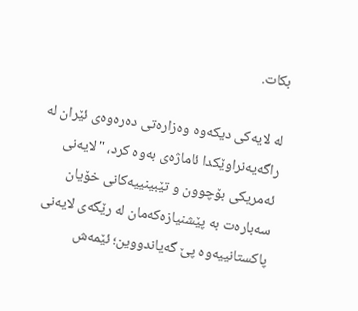بکات.

لە لایەکی دیکەوە وەزارەتی دەرەوەی ئێران لە راگەیەنراوێکدا ئاماژەی بەوە کرد، "لایەنی ئەمریکی بۆچوون و تێبینییەکانی خۆیان سەبارەت بە پێشنیازەکەمان لە رێگەی لایەنی پاکستانییەوە پێ گەیاندووین؛ ئێمەش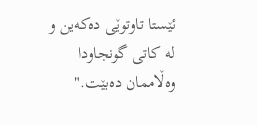ئێستا تاوتوێی دەکەین و لە کاتی گونجاودا وەڵاممان دەبێت."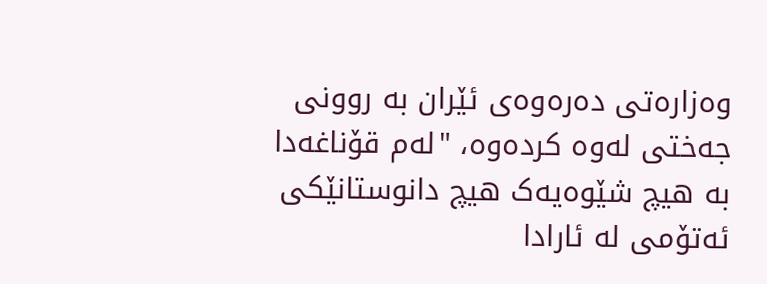وەزارەتی دەرەوەی ئێران بە روونی جەختی لەوە کردەوە، "لەم قۆناغەدا بە هیچ شێوەیەک هیچ دانوستانێکی ئەتۆمی لە ئارادا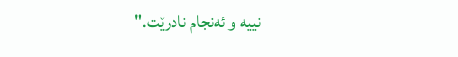نییە و ئەنجام نادرێت."